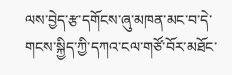ལས་བྱེད་རྩ་དགོངས་ཞུ་མཁན་མང་བ་དེ་གངས་སྐྱིད་ཀྱི་དཀའ་ངལ་གཙོ་བོར་མཐོང་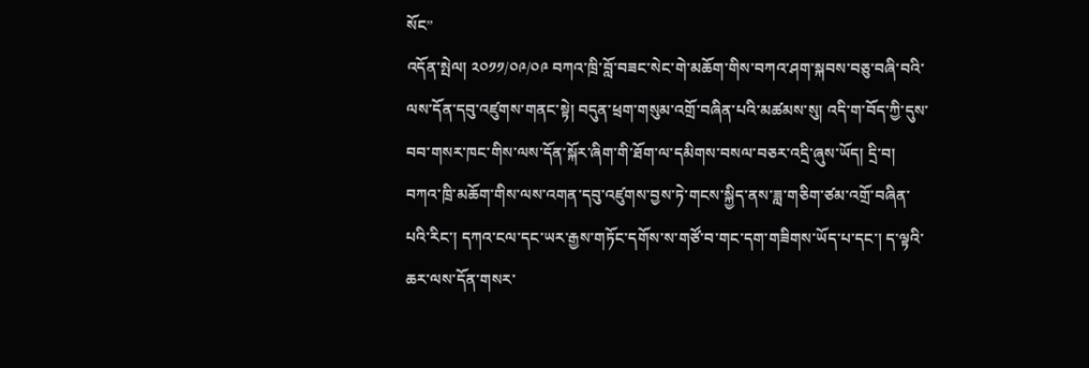སོང”
འདོན་སྤེལ། ༢༠༡༡/༠༩/༠༩ བཀའ་ཁྲི་བློ་བཟང་སེང་གེ་མཆོག་གིས་བཀའ་ཤག་སྐབས་བཅུ་བཞི་བའི་ལས་དོན་དབུ་འཛུགས་གནང་སྟེ། བདུན་ཕྲག་གསུམ་འགྲོ་བཞིན་པའི་མཚམས་སུ། འདི་ག་བོད་ཀྱི་དུས་བབ་གསར་ཁང་གིས་ལས་དོན་སྐོར་ཞིག་གི་ཐོག་ལ་དམིགས་བསལ་བཅར་འདྲི་ཞུས་ཡོད། དྲི་བ། བཀའ་ཁྲི་མཆོག་གིས་ལས་འགན་དབུ་འཛུགས་བྱས་ཏེ་གངས་སྐྱིད་ནས་ཟླ་གཅིག་ཙམ་འགྲོ་བཞིན་པའི་རིང་། དཀའ་ངལ་དང་ཡར་རྒྱས་གཏོང་དགོས་ས་གཙོ་བ་གང་དག་གཟིགས་ཡོད་པ་དང་། ད་ལྟའི་ཆར་ལས་དོན་གསར་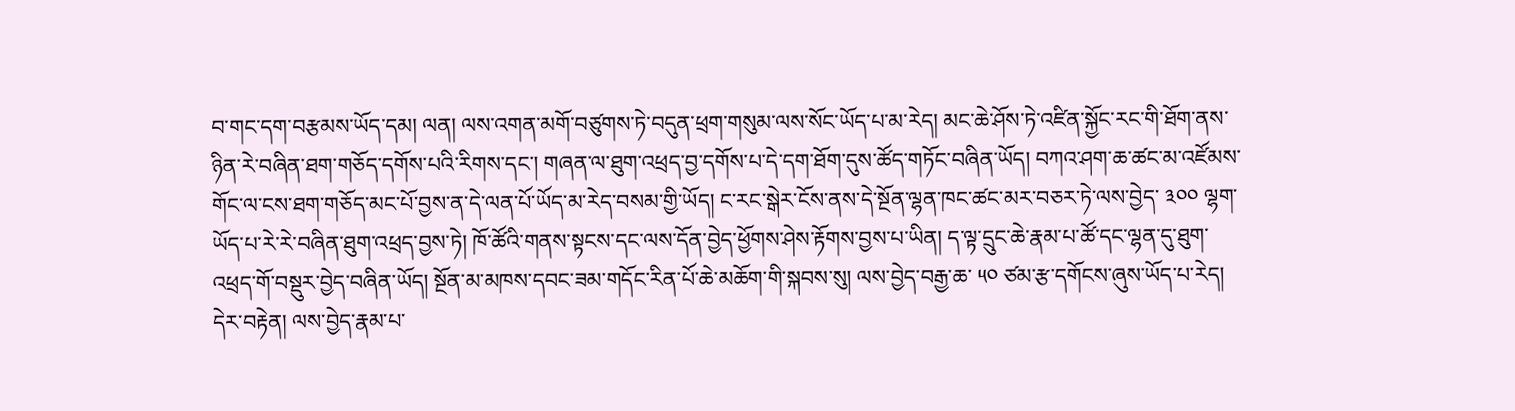བ་གང་དག་བརྩམས་ཡོད་དམ། ལན། ལས་འགན་མགོ་བཙུགས་ཏེ་བདུན་ཕྲག་གསུམ་ལས་སོང་ཡོད་པ་མ་རེད། མང་ཆེ་ཤོས་ཏེ་འཛིན་སྐྱོང་རང་གི་ཐོག་ནས་ཉིན་རེ་བཞིན་ཐག་གཅོད་དགོས་པའི་རིགས་དང་། གཞན་ལ་ཐུག་འཕྲད་བྱ་དགོས་པ་དེ་དག་ཐོག་དུས་ཚོད་གཏོང་བཞིན་ཡོད། བཀའ་ཤག་ཆ་ཚང་མ་འཛོམས་གོང་ལ་ངས་ཐག་གཅོད་མང་པོ་བྱས་ན་དེ་ལན་པོ་ཡོད་མ་རེད་བསམ་གྱི་ཡོད། ང་རང་སྒེར་ངོས་ནས་དེ་སྔོན་ལྷན་ཁང་ཚང་མར་བཅར་ཏེ་ལས་བྱེད་ ༣༠༠ ལྷག་ཡོད་པ་རེ་རེ་བཞིན་ཐུག་འཕྲད་བྱས་ཏེ། ཁོ་ཚོའི་གནས་སྟངས་དང་ལས་དོན་བྱེད་ཕྱོགས་ཤེས་རྟོགས་བྱས་པ་ཡིན། ད་ལྟ་དྲུང་ཆེ་རྣམ་པ་ཚོ་དང་ལྷན་དུ་ཐུག་འཕྲད་གོ་བསྡུར་བྱེད་བཞིན་ཡོད། སྔོན་མ་མཁས་དབང་ཟམ་གདོང་རིན་པོ་ཆེ་མཆོག་གི་སྐབས་སུ། ལས་བྱེད་བརྒྱ་ཆ་ ༥༠ ཙམ་རྩ་དགོངས་ཞུས་ཡོད་པ་རེད། དེར་བརྟེན། ལས་བྱེད་རྣམ་པ་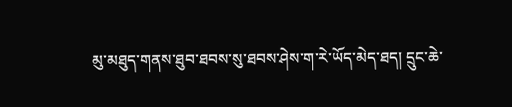མུ་མཐུད་གནས་ཐུབ་ཐབས་སུ་ཐབས་ཤེས་ག་རེ་ཡོད་མེད་ཐད། དྲུང་ཆེ་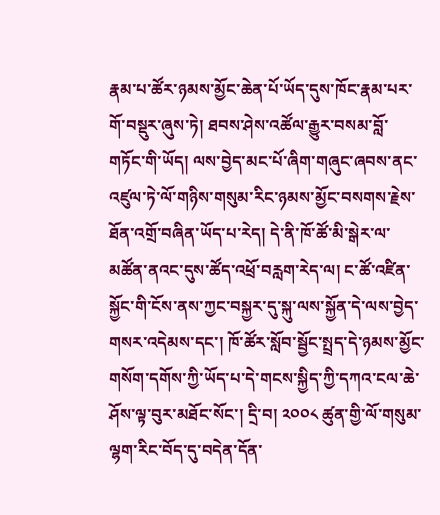རྣམ་པ་ཚོར་ཉམས་མྱོང་ཆེན་པོ་ཡོད་དུས་ཁོང་རྣམ་པར་གོ་བསྡུར་ཞུས་ཏེ། ཐབས་ཤེས་འཚོལ་རྒྱུར་བསམ་བློ་གཏོང་གི་ཡོད། ལས་བྱེད་མང་པོ་ཞིག་གཞུང་ཞབས་ནང་འཛུལ་ཏེ་ལོ་གཉིས་གསུམ་རིང་ཉམས་མྱོང་བསགས་རྗེས་ཐོན་འགྲོ་བཞིན་ཡོད་པ་རེད། དེ་ནི་ཁོ་ཚོ་མི་སྒེར་ལ་མཚོན་ནའང་དུས་ཚོད་འཕྲོ་བརླག་རེད་ལ། ང་ཚོ་འཛིན་སྐྱོང་གི་ངོས་ནས་ཀྱང་བསྐྱར་དུ་སྐུ་ལས་སྐྱོན་དེ་ལས་བྱེད་གསར་འདེམས་དང་། ཁོ་ཚོར་སློབ་སྦྱོང་སྤྲད་དེ་ཉམས་མྱོང་གསོག་དགོས་ཀྱི་ཡོད་པ་དེ་གངས་སྐྱིད་ཀྱི་དཀའ་ངལ་ཆེ་ཤོས་ལྟ་བུར་མཐོང་སོང་། དྲི་བ། ༢༠༠༨ ཚུན་གྱི་ལོ་གསུམ་ལྷག་རིང་བོད་དུ་བདེན་དོན་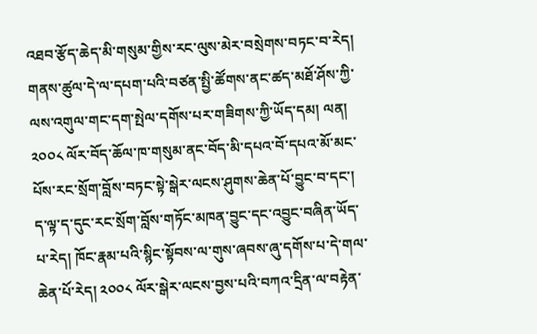འཐབ་རྩོད་ཆེད་མི་གསུམ་གྱིས་རང་ལུས་མེར་བསྲེགས་བཏང་བ་རེད། གནས་ཚུལ་དེ་ལ་དཔག་པའི་བཙན་སྤྱི་ཚོགས་ནང་ཚད་མཐོ་ཤོས་ཀྱི་ལས་འགུལ་གང་དག་སྤེལ་དགོས་པར་གཟིགས་ཀྱི་ཡོད་དམ། ལན། ༢༠༠༨ ལོར་བོད་ཆོལ་ཁ་གསུམ་ནང་བོད་མི་དཔའ་བོ་དཔའ་མོ་མང་པོས་རང་སྲོག་བློས་བཏང་སྟེ་སྒེར་ལངས་ཤུགས་ཆེན་པོ་བྱུང་བ་དང་། ད་ལྟ་ད་དུང་རང་སྲོག་བློས་གཏོང་མཁན་བྱུང་དང་འབྱུང་བཞིན་ཡོད་པ་རེད། ཁོང་རྣམ་པའི་སྙིང་སྟོབས་ལ་གུས་ཞབས་ཞུ་དགོས་པ་དེ་གལ་ཆེན་པོ་རེད། ༢༠༠༨ ལོར་སྒེར་ལངས་བྱས་པའི་བཀའ་དྲིན་ལ་བརྟེན་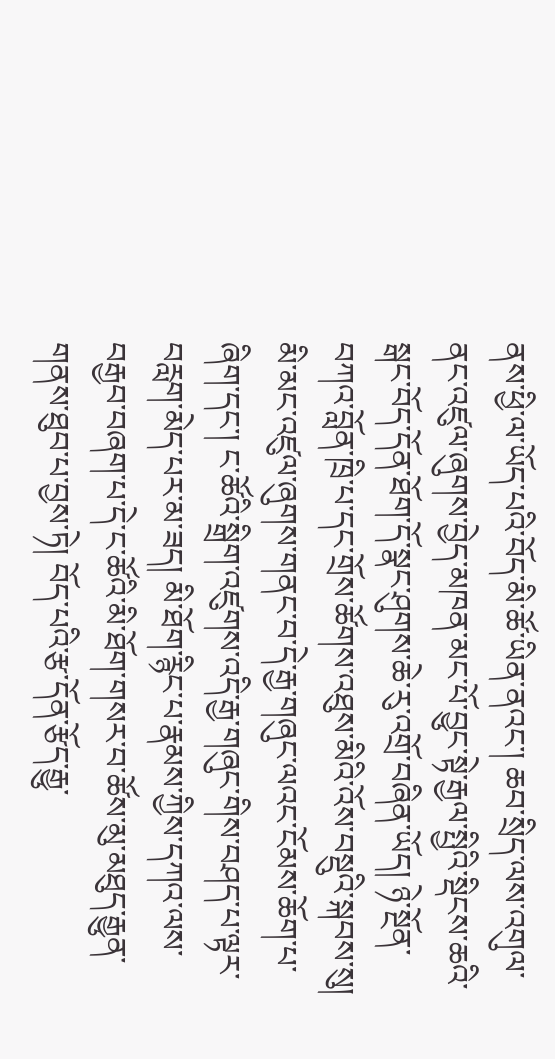ནས་ཕྱི་ལ་ཡོད་པའི་བོད་མི་ཚོ་ཡིན་ནའང་། ཆབ་སྲིད་ལས་འགུལ་ནང་འཛུལ་ཞུགས་བྱེད་མཁན་མང་པོ་བྱུང་སྟེ་རྒྱལ་སྤྱིའི་སྡིངས་ཆའི་སྒང་བོད་དོན་ཐོག་དོ་སྣང་ཤུགས་ཆེ་རུ་འགྲོ་བཞིན་ཡོད། ཉེ་སྔོན་བཀའ་བློན་ཁྲི་པ་དང་གྲོས་ཚོགས་འཐུས་མིའི་འོས་བསྡུའི་སྐབས་སུ། མི་མང་འཛུལ་ཞུགས་གནང་བ་དེ་རྒྱ་གཞུང་ལའང་ངོམས་ཆོག་པ་ཞིག་དང་། ང་ཚོའི་སྒྲིག་འཛུགས་འདི་རྒྱ་གཞུང་གིས་བཤད་པ་ལྟར་བརླག་མེད་པར་མ་ཟད། མི་ཐོག་རྙིང་པ་རྣམས་ཀྱིས་དཀའ་ལས་བརྒྱབ་བཞག་པ་དེ་ང་ཚོའི་མི་ཐོག་གསར་བ་ཚོས་མུ་མཐུད་རྒྱུན་གནས་ཐུབ་པ་བྱས་ཏེ། བོད་པའི་རྩ་དོན་རྩོད་རྒྱུ་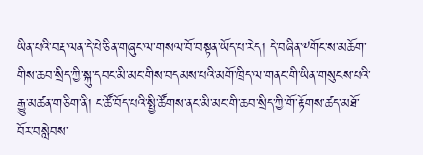ཡིན་པའི་བརྡ་ལན་དེ་པེ་ཅིན་གཞུང་ལ་གསལ་བོ་བསྟན་ཡོད་པ་རེད། དེ་བཞིན་༸གོང་ས་མཆོག་གིས་ཆབ་སྲིད་ཀྱི་སྐུ་དབང་མི་མང་གིས་བདམས་པའི་མགོ་ཁྲིད་ལ་གནང་གི་ཡིན་གསུངས་པའི་རྒྱུ་མཚན་གཅིག་ནི། ང་ཚོ་བོད་པའི་སྤྱི་ཚོགས་ནང་མི་མང་གི་ཆབ་སྲིད་ཀྱི་གོ་རྟོགས་ཚད་མཐོ་བོར་བསླེབས་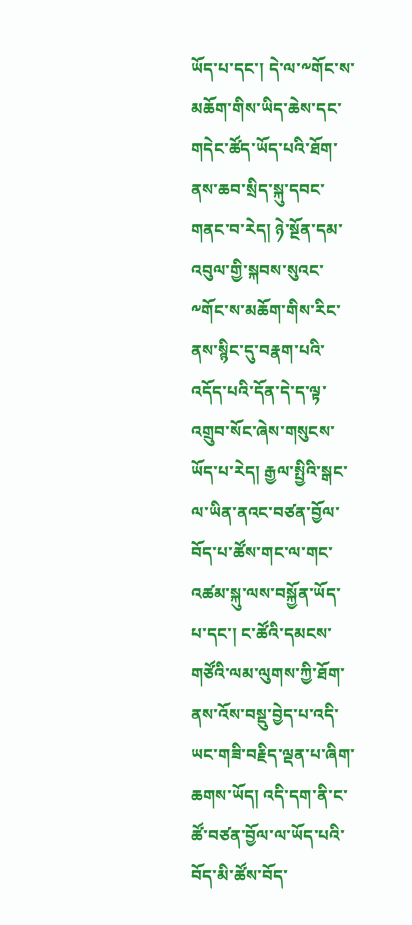ཡོད་པ་དང་། དེ་ལ་༸གོང་ས་མཆོག་གིས་ཡིད་ཆེས་དང་གདེང་ཚོད་ཡོད་པའི་ཐོག་ནས་ཆབ་སྲིད་སྐུ་དབང་གནང་བ་རེད། ཉེ་སྔོན་དམ་འབུལ་གྱི་སྐབས་སུའང་༸གོང་ས་མཆོག་གིས་རིང་ནས་སྙིང་དུ་བརྣག་པའི་འདོད་པའི་དོན་དེ་ད་ལྟ་འགྲུབ་སོང་ཞེས་གསུངས་ཡོད་པ་རེད། རྒྱལ་སྤྱིའི་སྒང་ལ་ཡིན་ནའང་བཙན་བྱོལ་བོད་པ་ཚོས་གང་ལ་གང་འཚམ་སྐུ་ལས་བསྐྱོན་ཡོད་པ་དང་། ང་ཚོའི་དམངས་གཙོའི་ལམ་ལུགས་ཀྱི་ཐོག་ནས་འོས་བསྡུ་བྱེད་པ་འདི་ཡང་གཟི་བརྗིད་ལྡན་པ་ཞིག་ཆགས་ཡོད། འདི་དག་ནི་ང་ཚོ་བཙན་བྱོལ་ལ་ཡོད་པའི་བོད་མི་ཚོས་བོད་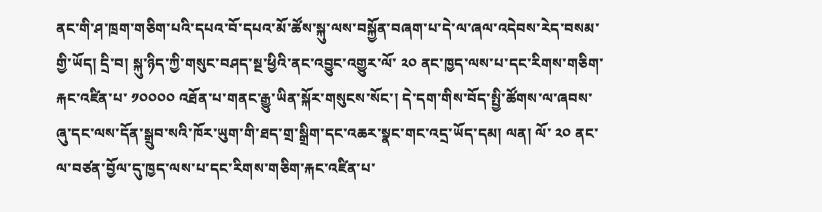ནང་གི་ཤ་ཁྲག་གཅིག་པའི་དཔའ་བོ་དཔའ་མོ་ཚོས་སྐུ་ལས་བསྐྱོན་བཞག་པ་དེ་ལ་ཞལ་འདེབས་རེད་བསམ་གྱི་ཡོད། དྲི་བ། སྐུ་ཉིད་ཀྱི་གསུང་བཤད་སྔ་ཕྱིའི་ནང་འབྱུང་འགྱུར་ལོ་ ༢༠ ནང་ཁྱད་ལས་པ་དང་རིགས་གཅིག་རྐང་འཛིན་པ་ ༡༠༠༠༠ འཐོན་པ་གནང་རྒྱུ་ཡིན་སྐོར་གསུངས་སོང་། དེ་དག་གིས་བོད་སྤྱི་ཚོགས་ལ་ཞབས་ཞུ་དང་ལས་དོན་སྒྲུབ་སའི་ཁོར་ཡུག་གི་ཐད་གྲ་སྒྲིག་དང་འཆར་སྣང་གང་འདྲ་ཡོད་དམ། ལན། ལོ་ ༢༠ ནང་ལ་བཙན་བྱོལ་དུ་ཁྱད་ལས་པ་དང་རིགས་གཅིག་རྐང་འཛིན་པ་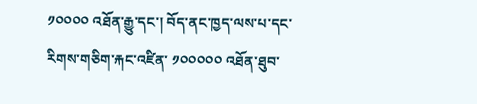༡༠༠༠༠ འཐོན་རྒྱུ་དང་། བོད་ནང་ཁྱད་ལས་པ་དང་རིགས་གཅིག་རྐང་འཛིན་ ༡༠༠༠༠༠ འཐོན་ཐུབ་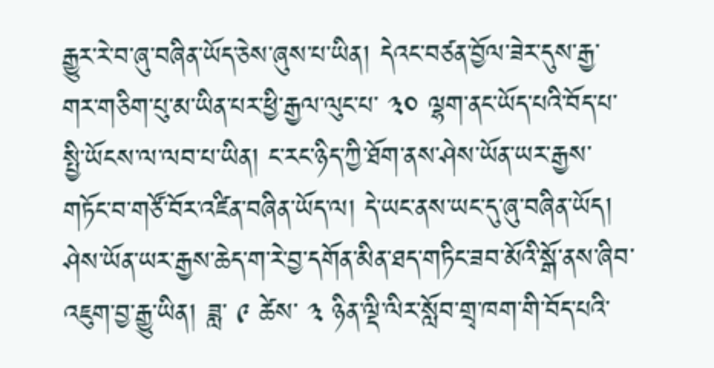རྒྱུར་རེ་བ་ཞུ་བཞིན་ཡོད་ཅེས་ཞུས་པ་ཡིན། དེའང་བཙན་བྱོལ་ཟེར་དུས་རྒྱ་གར་གཅིག་པུ་མ་ཡིན་པར་ཕྱི་རྒྱལ་ལུང་པ་ ༣༠ ལྷག་ནང་ཡོད་པའི་བོད་པ་སྤྱི་ཡོངས་ལ་ལབ་པ་ཡིན། ང་རང་ཉིད་ཀྱི་ཐོག་ནས་ཤེས་ཡོན་ཡར་རྒྱས་གཏོང་བ་གཙོ་བོར་འཛིན་བཞིན་ཡོད་ལ། དེ་ཡང་ནས་ཡང་དུ་ཞུ་བཞིན་ཡོད། ཤེས་ཡོན་ཡར་རྒྱས་ཆེད་ག་རེ་བྱ་དགོན་མིན་ཐད་གཏིང་ཟབ་མོའི་སྒོ་ནས་ཞིབ་འཇུག་བྱ་རྒྱུ་ཡིན། ཟླ་ ༩ ཚེས་ ༣ ཉིན་ལྡི་ལིར་སློབ་གྲྭ་ཁག་གི་བོད་པའི་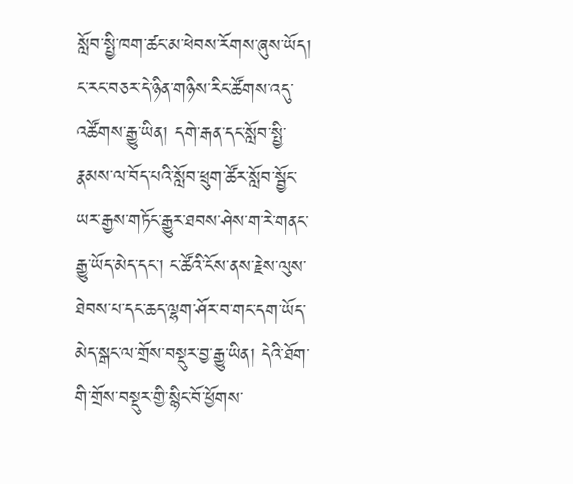སློབ་སྤྱི་ཁག་ཚང་མ་ཕེབས་རོགས་ཞུས་ཡོད། ང་རང་བཅར་དེ་ཉིན་གཉིས་རིང་ཚོགས་འདུ་འཚོགས་རྒྱུ་ཡིན། དགེ་རྒན་དང་སློབ་སྤྱི་རྣམས་ལ་བོད་པའི་སློབ་ཕྲུག་ཚོར་སློབ་སྦྱོང་ཡར་རྒྱས་གཏོང་རྒྱུར་ཐབས་ཤེས་ག་རེ་གནང་རྒྱུ་ཡོད་མེད་དང་། ང་ཚོའི་ངོས་ནས་རྗེས་ལུས་ཐེབས་པ་དང་ཆད་ལྷག་ཤོར་བ་གང་དག་ཡོད་མེད་སྒང་ལ་གྲོས་བསྡུར་བྱ་རྒྱུ་ཡིན། དེའི་ཐོག་གི་གྲོས་བསྡུར་གྱི་སྙིང་བོ་ཕྱོགས་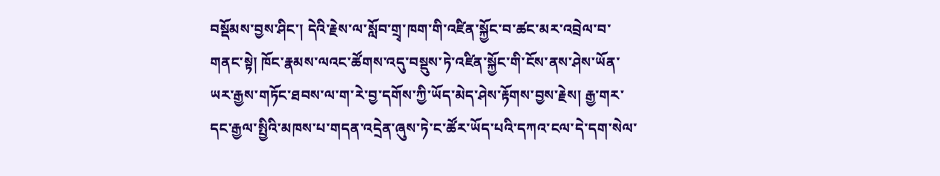བསྡོམས་བྱས་ཤིང་། དེའི་རྗེས་ལ་སློབ་གྲྭ་ཁག་གི་འཛིན་སྐྱོང་བ་ཚང་མར་འབྲེལ་བ་གནང་སྟེ། ཁོང་རྣམས་ལའང་ཚོགས་འདུ་བསྡུས་ཏེ་འཛིན་སྐྱོང་གི་ངོས་ནས་ཤེས་ཡོན་ཡར་རྒྱས་གཏོང་ཐབས་ལ་ག་རེ་བྱ་དགོས་ཀྱི་ཡོད་མེད་ཤེས་རྟོགས་བྱས་རྗེས། རྒྱ་གར་དང་རྒྱལ་སྤྱིའི་མཁས་པ་གདན་འདྲེན་ཞུས་ཏེ་ང་ཚོར་ཡོད་པའི་དཀའ་ངལ་དེ་དག་སེལ་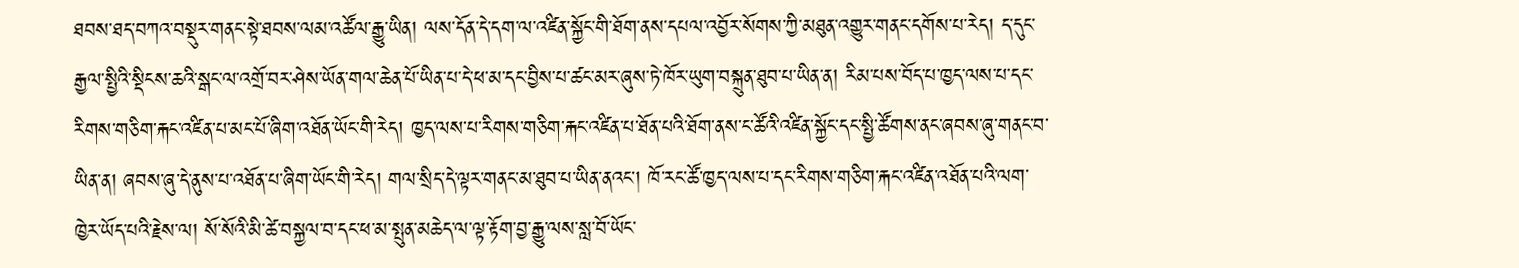ཐབས་ཐད་བཀའ་བསྡུར་གནང་སྟེ་ཐབས་ལམ་འཚོལ་རྒྱུ་ཡིན། ལས་དོན་དེ་དག་ལ་འཛིན་སྐྱོང་གི་ཐོག་ནས་དཔལ་འབྱོར་སོགས་ཀྱི་མཐུན་འགྱུར་གནང་དགོས་པ་རེད། ད་དུང་རྒྱལ་སྤྱིའི་སྡིངས་ཆའི་སྒང་ལ་འགྲོ་བར་ཤེས་ཡོན་གལ་ཆེན་པོ་ཡིན་པ་དེ་ཕ་མ་དང་བྱིས་པ་ཚང་མར་ཞུས་ཏེ་ཁོར་ཡུག་བསྐྲུན་ཐུབ་པ་ཡིན་ན། རིམ་པས་བོད་པ་ཁྱད་ལས་པ་དང་རིགས་གཅིག་རྐང་འཛིན་པ་མང་པོ་ཞིག་འཐོན་ཡོང་གི་རེད། ཁྱད་ལས་པ་རིགས་གཅིག་རྐང་འཛིན་པ་ཐོན་པའི་ཐོག་ནས་ང་ཚོའི་འཛིན་སྐྱོང་དང་སྤྱི་ཚོགས་ནང་ཞབས་ཞུ་གནང་བ་ཡིན་ན། ཞབས་ཞུ་དེ་ནུས་པ་འཐོན་པ་ཞིག་ཡོང་གི་རེད། གལ་སྲིད་དེ་ལྟར་གནང་མ་ཐུབ་པ་ཡིན་ནའང་། ཁོ་རང་ཚོ་ཁྱད་ལས་པ་དང་རིགས་གཅིག་རྐང་འཛིན་འཐོན་པའི་ལག་ཁྱེར་ཡོད་པའི་རྗེས་ལ། སོ་སོའི་མི་ཚེ་བསྐྱལ་བ་དང་ཕ་མ་སྤུན་མཆེད་ལ་ལྟ་རྟོག་བྱ་རྒྱུ་ལས་སླ་བོ་ཡོང་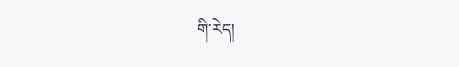གི་རེད།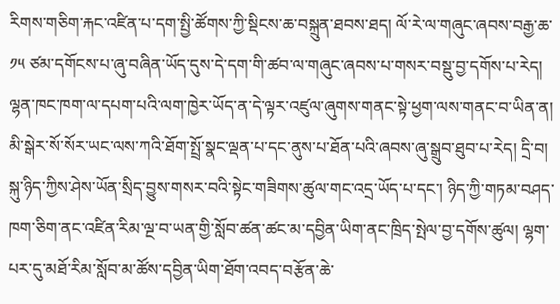རིགས་གཅིག་རྐང་འཛིན་པ་དག་སྤྱི་ཚོགས་ཀྱི་སྡིངས་ཆ་བསྐྲུན་ཐབས་ཐད། ལོ་རེ་ལ་གཞུང་ཞབས་བརྒྱ་ཆ་ ༡༥ ཙམ་དགོངས་པ་ཞུ་བཞིན་ཡོད་དུས་དེ་དག་གི་ཚབ་ལ་གཞུང་ཞབས་པ་གསར་བསྡུ་བྱ་དགོས་པ་རེད། ལྷན་ཁང་ཁག་ལ་དཔག་པའི་ལག་ཁྱེར་ཡོད་ན་དེ་ལྟར་འཛུལ་ཞུགས་གནང་སྟེ་ཕྱག་ལས་གནང་བ་ཡིན་ན། མི་སྒེར་སོ་སོར་ཡང་ལས་ཀའི་ཐོག་སྤྲོ་སྣང་ལྡན་པ་དང་ནུས་པ་ཐོན་པའི་ཞབས་ཞུ་སྒྲུབ་ཐུབ་པ་རེད། དྲི་བ། སྐུ་ཉིད་ཀྱིས་ཤེས་ཡོན་སྲིད་བྱུས་གསར་བའི་སྟེང་གཟིགས་ཚུལ་གང་འདྲ་ཡོད་པ་དང་། ཉིད་ཀྱི་གཏམ་བཤད་ཁག་ཅིག་ནང་འཛིན་རིམ་ལྔ་བ་ཡན་གྱི་སློབ་ཚན་ཚང་མ་དབྱིན་ཡིག་ནང་ཁྲིད་སྤེལ་བྱ་དགོས་ཚུལ། ལྷག་པར་དུ་མཐོ་རིམ་སློབ་མ་ཚོས་དབྱིན་ཡིག་ཐོག་འབད་བརྩོན་ཆེ་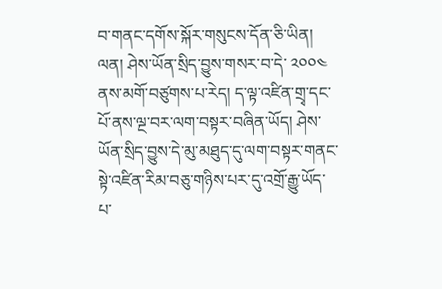བ་གནང་དགོས་སྐོར་གསུངས་དོན་ཅི་ཡིན། ལན། ཤེས་ཡོན་སྲིད་བྱུས་གསར་བ་དེ་ ༢༠༠༤ ནས་མགོ་བཙུགས་པ་རེད། ད་ལྟ་འཛིན་གྲྭ་དང་པོ་ནས་ལྔ་བར་ལག་བསྟར་བཞིན་ཡོད། ཤེས་ཡོན་སྲིད་བྱུས་དེ་མུ་མཐུད་དུ་ལག་བསྟར་གནང་སྟེ་འཛིན་རིམ་བཅུ་གཉིས་པར་དུ་འགྲོ་རྒྱུ་ཡོད་པ་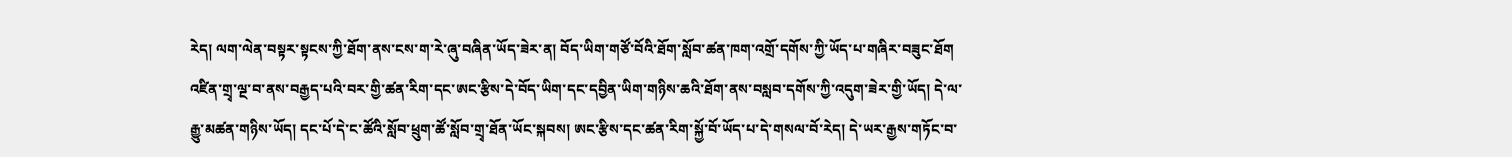རེད། ལག་ལེན་བསྟར་སྟངས་ཀྱི་ཐོག་ནས་ངས་ག་རེ་ཞུ་བཞིན་ཡོད་ཟེར་ན། བོད་ཡིག་གཙོ་བོའི་ཐོག་སློབ་ཚན་ཁག་འགྲོ་དགོས་ཀྱི་ཡོད་པ་གཞིར་བཟུང་ཐོག འཛིན་གྲྭ་ལྔ་བ་ནས་བརྒྱད་པའི་བར་གྱི་ཚན་རིག་དང་ཨང་རྩིས་དེ་བོད་ཡིག་དང་དབྱིན་ཡིག་གཉིས་ཆའི་ཐོག་ནས་བསླབ་དགོས་ཀྱི་འདུག་ཟེར་གྱི་ཡོད། དེ་ལ་རྒྱུ་མཚན་གཉིས་ཡོད། དང་པོ་དེ་ང་ཚོའི་སློབ་ཕྲུག་ཚོ་སློབ་གྲྭ་ཐོན་ཡོང་སྐབས། ཨང་རྩིས་དང་ཚན་རིག་སྐྱོ་བོ་ཡོད་པ་དེ་གསལ་བོ་རེད། དེ་ཡར་རྒྱས་གཏོང་བ་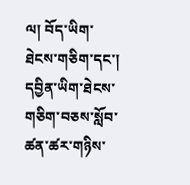ལ། བོད་ཡིག་ཐེངས་གཅིག་དང་། དབྱིན་ཡིག་ཐེངས་གཅིག་བཅས་སློབ་ཚན་ཚར་གཉིས་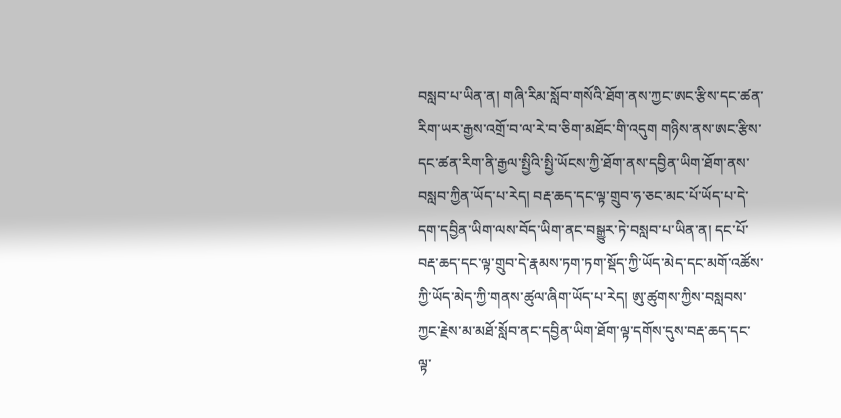བསླབ་པ་ཡིན་ན། གཞི་རིམ་སློབ་གསོའི་ཐོག་ནས་ཀྱང་ཨང་རྩིས་དང་ཚན་རིག་ཡར་རྒྱས་འགྲོ་བ་ལ་རེ་བ་ཅིག་མཐོང་གི་འདུག གཉིས་ནས་ཨང་རྩིས་དང་ཚན་རིག་ནི་རྒྱལ་སྤྱིའི་སྤྱི་ཡོངས་ཀྱི་ཐོག་ནས་དབྱིན་ཡིག་ཐོག་ནས་བསླབ་ཀྱིན་ཡོད་པ་རེད། བརྡ་ཆད་དང་ལྟ་གྲུབ་ཧ་ཅང་མང་པོ་ཡོད་པ་དེ་དག་དབྱིན་ཡིག་ལས་བོད་ཡིག་ནང་བསྒྱུར་ཏེ་བསླབ་པ་ཡིན་ན། དང་པོ་བརྡ་ཆད་དང་ལྟ་གྲུབ་དེ་རྣམས་ཏག་ཏག་སྡོད་ཀྱི་ཡོད་མེད་དང་མགོ་འཚོས་ཀྱི་ཡོད་མེད་ཀྱི་གནས་ཚུལ་ཞིག་ཡོད་པ་རེད། ཨུ་ཚུགས་ཀྱིས་བསླབས་ཀྱང་རྗེས་མ་མཐོ་སློབ་ནང་དབྱིན་ཡིག་ཐོག་ལྟ་དགོས་དུས་བརྡ་ཆད་དང་ལྟ་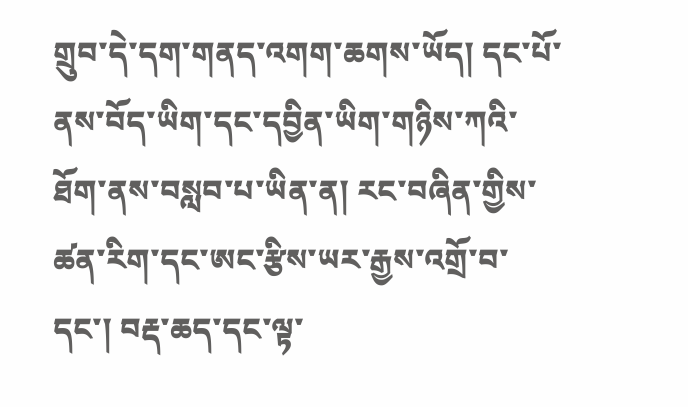གྲུབ་དེ་དག་གནད་འགག་ཆགས་ཡོད། དང་པོ་ནས་བོད་ཡིག་དང་དབྱིན་ཡིག་གཉིས་ཀའི་ཐོག་ནས་བསླབ་པ་ཡིན་ན། རང་བཞིན་གྱིས་ཚན་རིག་དང་ཨང་རྩིས་ཡར་རྒྱས་འགྲོ་བ་དང་། བརྡ་ཆད་དང་ལྟ་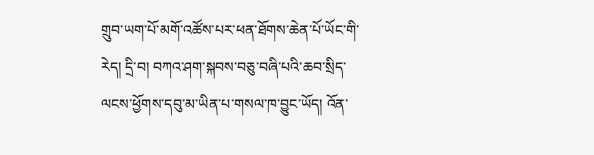གྲུབ་ཡག་པོ་མགོ་འཚོས་པར་ཕན་ཐོགས་ཆེན་པོ་ཡོང་གི་རེད། དྲི་བ། བཀའ་ཤག་སྐབས་བཅུ་བཞི་པའི་ཆབ་སྲིད་ལངས་ཕྱོགས་དབུ་མ་ཡིན་པ་གསལ་ཁ་བྱུང་ཡོད། འོན་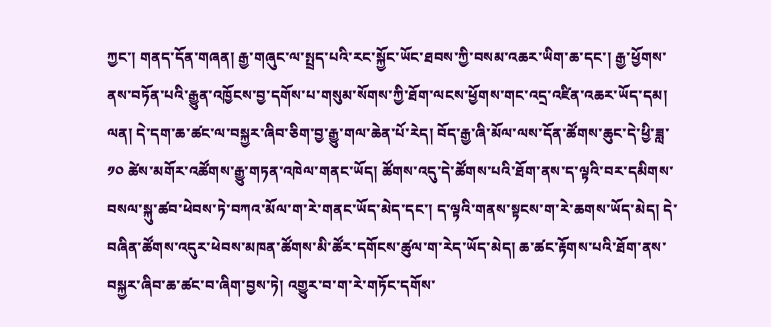ཀྱང་། གནད་དོན་གཞན། རྒྱ་གཞུང་ལ་སྤྲད་པའི་རང་སྐྱོང་ཡོང་ཐབས་ཀྱི་བསམ་འཆར་ཡིག་ཆ་དང་། རྒྱ་ཕྱོགས་ནས་བཏོན་པའི་རྒྱུན་འཁྱོངས་བྱ་དགོས་པ་གསུམ་སོགས་ཀྱི་ཐོག་ལངས་ཕྱོགས་གང་འདྲ་འཛིན་འཆར་ཡོད་དམ། ལན། དེ་དག་ཆ་ཚང་ལ་བསྐྱར་ཞིབ་ཅིག་བྱ་རྒྱུ་གལ་ཆེན་པོ་རེད། བོད་རྒྱ་ཞི་མོལ་ལས་དོན་ཚོགས་ཆུང་དེ་ཕྱི་ཟླ་ ༡༠ ཚེས་མགོར་འཚོགས་རྒྱུ་གཏན་འཁེལ་གནང་ཡོད། ཚོགས་འདུ་དེ་ཚོགས་པའི་ཐོག་ནས་ད་ལྟའི་བར་དམིགས་བསལ་སྐུ་ཚབ་ཕེབས་ཏེ་བཀའ་མོལ་ག་རེ་གནང་ཡོད་མེད་དང་། ད་ལྟའི་གནས་སྟངས་ག་རེ་ཆགས་ཡོད་མེད། དེ་བཞིན་ཚོགས་འདུར་ཕེབས་མཁན་ཚོགས་མི་ཚོར་དགོངས་ཚུལ་ག་རེད་ཡོད་མེད། ཆ་ཚང་རྟོགས་པའི་ཐོག་ནས་བསྐྱར་ཞིབ་ཆ་ཚང་བ་ཞིག་བྱས་ཏེ། འགྱུར་བ་ག་རེ་གཏོང་དགོས་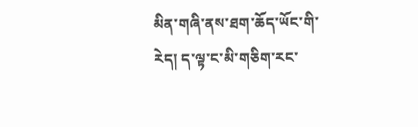མིན་གཞི་ནས་ཐག་ཆོད་ཡོང་གི་རེད། ད་ལྟ་ང་མི་གཅིག་རང་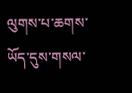ལུགས་པ་ཆགས་ཡོད་དུས་གསལ་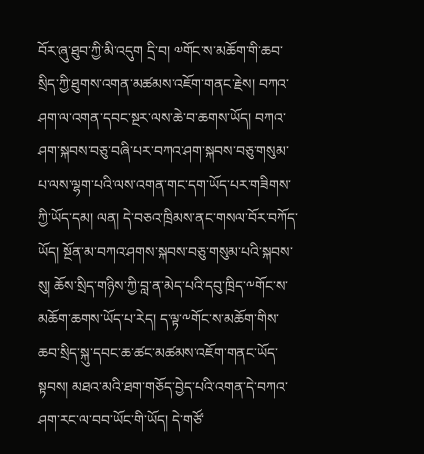བོར་ཞུ་ཐུབ་ཀྱི་མི་འདུག དྲི་བ། ༧གོང་ས་མཆོག་གི་ཆབ་སྲིད་ཀྱི་ཐུགས་འགན་མཚམས་འཇོག་གནང་རྗེས། བཀའ་ཤག་ལ་འགན་དབང་སྔར་ལས་ཆེ་བ་ཆགས་ཡོད། བཀའ་ཤག་སྐབས་བཅུ་བཞི་པར་བཀའ་ཤག་སྐབས་བཅུ་གསུམ་པ་ལས་ལྷག་པའི་ལས་འགན་གང་དག་ཡོད་པར་གཟིགས་ཀྱི་ཡོད་དམ། ལན། དེ་བཅའ་ཁྲིམས་ནང་གསལ་བོར་བཀོད་ཡོད། སྔོན་མ་བཀའ་ཤགས་སྐབས་བཅུ་གསུམ་པའི་སྐབས་སུ། ཆོས་སྲིད་གཉིས་ཀྱི་བླ་ན་མེད་པའི་དབུ་ཁྲིད་༸གོང་ས་མཆོག་ཆགས་ཡོད་པ་རེད། ད་ལྟ་༸གོང་ས་མཆོག་གིས་ཆབ་སྲིད་སྐུ་དབང་ཆ་ཚང་མཚམས་འཇོག་གནང་ཡོད་སྟབས། མཐའ་མའི་ཐག་གཅོད་བྱེད་པའི་འགན་དེ་བཀའ་ཤག་རང་ལ་བབ་ཡོང་གི་ཡོད། དེ་གཙོ་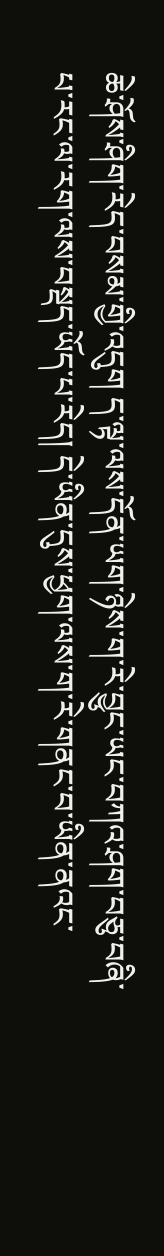ཆེ་ཤོས་ཤིག་རེད་བསམ་གྱི་འདུག ད་ལྟ་ལས་དོན་ཡག་ཉེས་ག་རེ་བྱུང་ཡང་བཀའ་ཤག་བཅུ་བཞི་པ་རང་ལ་རག་ལས་བསྡད་ཡོད་པ་རེད། དེ་ཡིན་དུས་ཕྱག་ལས་ག་རེ་གནང་བ་ཡིན་ནའང་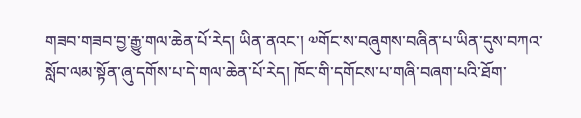གཟབ་གཟབ་བྱ་རྒྱུ་གལ་ཆེན་པོ་རེད། ཡིན་ནའང་། ༧གོང་ས་བཞུགས་བཞིན་པ་ཡིན་དུས་བཀའ་སློབ་ལམ་སྟོན་ཞུ་དགོས་པ་དེ་གལ་ཆེན་པོ་རེད། ཁོང་གི་དགོངས་པ་གཞི་བཞག་པའི་ཐོག་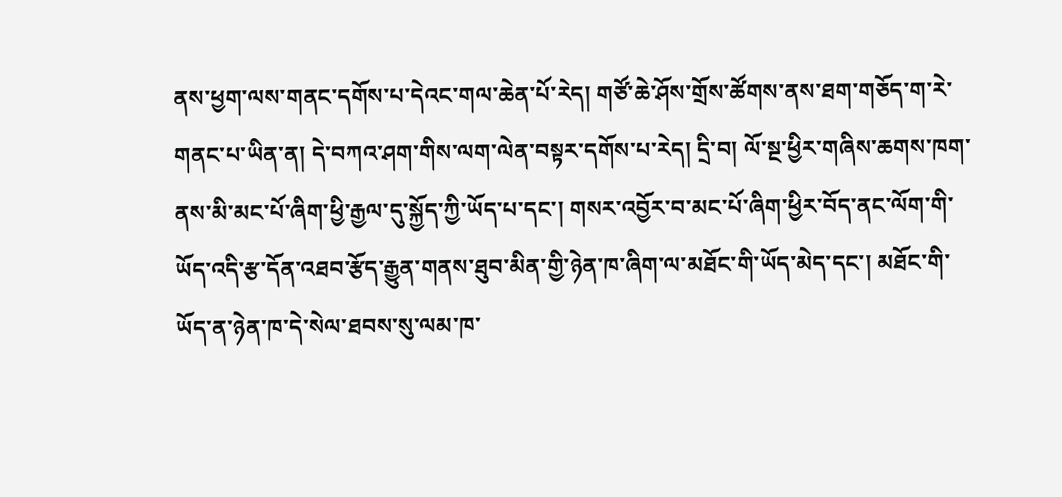ནས་ཕྱག་ལས་གནང་དགོས་པ་དེའང་གལ་ཆེན་པོ་རེད། གཙོ་ཆེ་ཤོས་གྲོས་ཚོགས་ནས་ཐག་གཅོད་ག་རེ་གནང་པ་ཡིན་ན། དེ་བཀའ་ཤག་གིས་ལག་ལེན་བསྟར་དགོས་པ་རེད། དྲི་བ། ལོ་སྔ་ཕྱིར་གཞིས་ཆགས་ཁག་ནས་མི་མང་པོ་ཞིག་ཕྱི་རྒྱལ་དུ་སྐྱོད་ཀྱི་ཡོད་པ་དང་། གསར་འབྱོར་བ་མང་པོ་ཞིག་ཕྱིར་བོད་ནང་ལོག་གི་ཡོད་འདི་རྩ་དོན་འཐབ་རྩོད་རྒྱུན་གནས་ཐུབ་མིན་གྱི་ཉེན་ཁ་ཞིག་ལ་མཐོང་གི་ཡོད་མེད་དང་། མཐོང་གི་ཡོད་ན་ཉེན་ཁ་དེ་སེལ་ཐབས་སུ་ལམ་ཁ་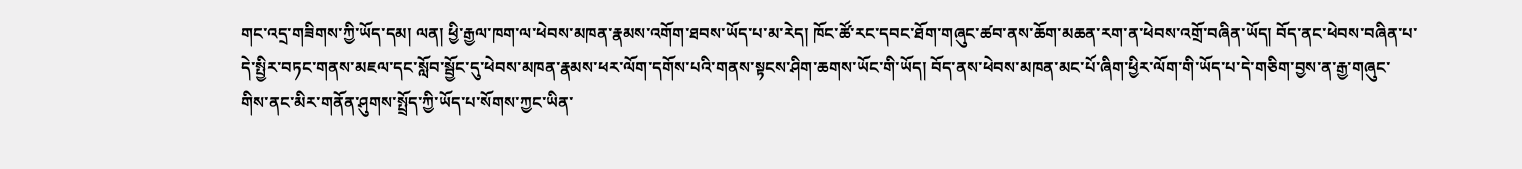གང་འདྲ་གཟིགས་ཀྱི་ཡོད་དམ། ལན། ཕྱི་རྒྱལ་ཁག་ལ་ཕེབས་མཁན་རྣམས་འགོག་ཐབས་ཡོད་པ་མ་རེད། ཁོང་ཚོ་རང་དབང་ཐོག་གཞུང་ཚབ་ནས་ཆོག་མཆན་རག་ན་ཕེབས་འགྲོ་བཞིན་ཡོད། བོད་ནང་ཕེབས་བཞིན་པ་དེ་སྤྱིར་བཏང་གནས་མཇལ་དང་སློབ་སྦྱོང་དུ་ཕེབས་མཁན་རྣམས་ཕར་ལོག་དགོས་པའི་གནས་སྟངས་ཤིག་ཆགས་ཡོང་གི་ཡོད། བོད་ནས་ཕེབས་མཁན་མང་པོ་ཞིག་ཕྱིར་ལོག་གི་ཡོད་པ་དེ་གཅིག་བྱས་ན་རྒྱ་གཞུང་གིས་ནང་མིར་གནོན་ཤུགས་སྤྲོད་ཀྱི་ཡོད་པ་སོགས་ཀྱང་ཡིན་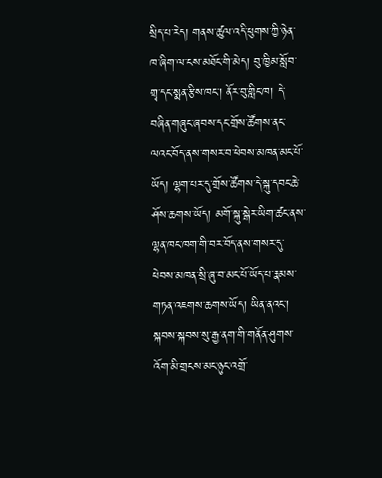སྲིད་པ་རེད། གནས་ཚུལ་འདི་ཕུགས་ཀྱི་ཉེན་ཁ་ཞིག་ལ་ངས་མཐོང་གི་མེད། བུ་ཁྱིམ་སློབ་གྲྭ་དང་སྨན་རྩིས་ཁང་། ནོར་བུ་གླིང་ཁ། དེ་བཞིན་གཞུང་ཞབས་དང་གྲོས་ཚོགས་ནང་ལའང་བོད་ནས་གསར་བ་ཕེབས་མཁན་མང་པོ་ཡོད། ལྷག་པར་དུ་གྲོས་ཚོགས་དེ་སྐུ་དབང་ཆེ་ཤོས་ཆགས་ཡོད། མགོ་སྐུ་སྒེར་ཡིག་ཚང་ནས་ལྷན་ཁང་ཁག་གི་བར་བོད་ནས་གསར་དུ་ཕེབས་མཁན་སྲི་ཞུ་བ་མང་པོ་ཡོད་པ་རྣམས་གཏན་འཇགས་ཆགས་ཡོད། ཡིན་ནའང་། སྐབས་སྐབས་སུ་རྒྱ་ནག་གི་གནོན་ཤུགས་འོག་མི་གྲངས་མང་ཉུང་འགྲོ་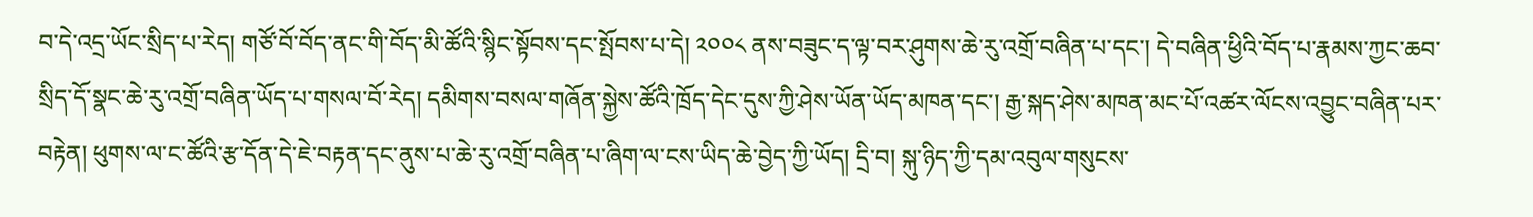བ་དེ་འདྲ་ཡོང་སྲིད་པ་རེད། གཙོ་བོ་བོད་ནང་གི་བོད་མི་ཚོའི་སྙིང་སྟོབས་དང་སྤོབས་པ་དེ། ༢༠༠༨ ནས་བཟུང་ད་ལྟ་བར་ཤུགས་ཆེ་རུ་འགྲོ་བཞིན་པ་དང་། དེ་བཞིན་ཕྱིའི་བོད་པ་རྣམས་ཀྱང་ཆབ་སྲིད་དོ་སྣང་ཆེ་རུ་འགྲོ་བཞིན་ཡོད་པ་གསལ་བོ་རེད། དམིགས་བསལ་གཞོན་སྐྱེས་ཚོའི་ཁྲོད་དེང་དུས་ཀྱི་ཤེས་ཡོན་ཡོད་མཁན་དང་། རྒྱ་སྐད་ཤེས་མཁན་མང་པོ་འཚར་ལོངས་འབྱུང་བཞིན་པར་བརྟེན། ཕུགས་ལ་ང་ཚོའི་རྩ་དོན་དེ་ཇེ་བརྟན་དང་ནུས་པ་ཆེ་རུ་འགྲོ་བཞིན་པ་ཞིག་ལ་ངས་ཡིད་ཆེ་བྱེད་ཀྱི་ཡོད། དྲི་བ། སྐུ་ཉིད་ཀྱི་དམ་འབུལ་གསུངས་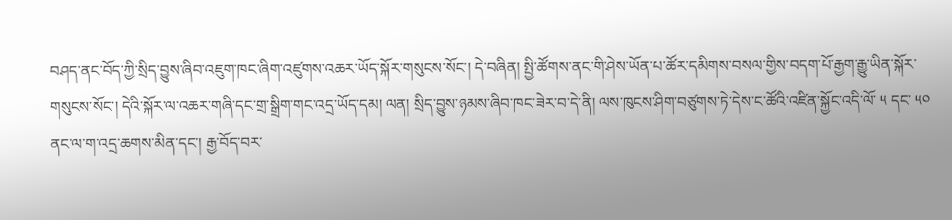བཤད་ནང་བོད་ཀྱི་སྲིད་བྱུས་ཞིབ་འཇུག་ཁང་ཞིག་འཛུགས་འཆར་ཡོད་སྐོར་གསུངས་སོང་། དེ་བཞིན། སྤྱི་ཚོགས་ནང་གི་ཤེས་ཡོན་པ་ཚོར་དམིགས་བསལ་གྱིས་བདག་པོ་རྒྱག་རྒྱུ་ཡིན་སྐོར་གསུངས་སོང་། དེའི་སྐོར་ལ་འཆར་གཞི་དང་གྲ་སྒྲིག་གང་འདྲ་ཡོད་དམ། ལན། སྲིད་བྱུས་ཉམས་ཞིབ་ཁང་ཟེར་བ་དེ་ནི། ལས་ཁུངས་ཤིག་བཙུགས་ཏེ་དེས་ང་ཚོའི་འཛིན་སྐྱོང་འདི་ལོ་ ༥ དང་ ༥༠ ནང་ལ་ག་འདྲ་ཆགས་མིན་དང་། རྒྱ་བོད་བར་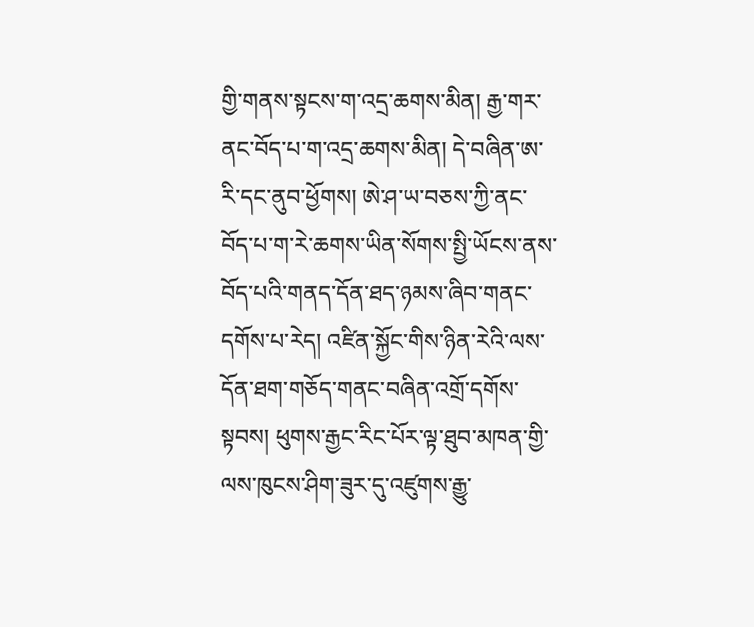གྱི་གནས་སྟངས་ག་འདྲ་ཆགས་མིན། རྒྱ་གར་ནང་བོད་པ་ག་འདྲ་ཆགས་མིན། དེ་བཞིན་ཨ་རི་དང་ནུབ་ཕྱོགས། ཨེ་ཤ་ཡ་བཅས་ཀྱི་ནང་བོད་པ་ག་རེ་ཆགས་ཡིན་སོགས་སྤྱི་ཡོངས་ནས་བོད་པའི་གནད་དོན་ཐད་ཉམས་ཞིབ་གནང་དགོས་པ་རེད། འཛིན་སྐྱོང་གིས་ཉིན་རེའི་ལས་དོན་ཐག་གཅོད་གནང་བཞིན་འགྲོ་དགོས་སྟབས། ཕུགས་རྒྱང་རིང་པོར་ལྟ་ཐུབ་མཁན་གྱི་ལས་ཁུངས་ཤིག་ཟུར་དུ་འཛུགས་རྒྱུ་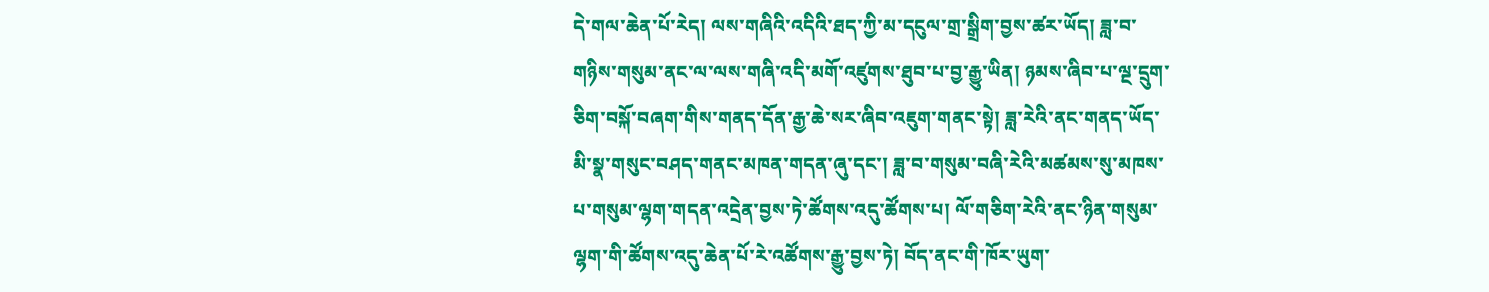དེ་གལ་ཆེན་པོ་རེད། ལས་གཞིའི་འདིའི་ཐད་ཀྱི་མ་དངུལ་གྲ་སྒྲིག་བྱས་ཚར་ཡོད། ཟླ་བ་གཉིས་གསུམ་ནང་ལ་ལས་གཞི་འདི་མགོ་འཛུགས་ཐུབ་པ་བྱ་རྒྱུ་ཡིན། ཉམས་ཞིབ་པ་ལྔ་དྲུག་ཅིག་བསྐོ་བཞག་གིས་གནད་དོན་རྒྱ་ཆེ་སར་ཞིབ་འཇུག་གནང་སྟེ། ཟླ་རེའི་ནང་གནད་ཡོད་མི་སྣ་གསུང་བཤད་གནང་མཁན་གདན་ཞུ་དང་། ཟླ་བ་གསུམ་བཞི་རེའི་མཚམས་སུ་མཁས་པ་གསུམ་ལྷག་གདན་འདྲེན་བྱས་ཏེ་ཚོགས་འདུ་ཚོགས་པ། ལོ་གཅིག་རེའི་ནང་ཉིན་གསུམ་ལྷག་གི་ཚོགས་འདུ་ཆེན་པོ་རེ་འཚོགས་རྒྱུ་བྱས་ཏེ། བོད་ནང་གི་ཁོར་ཡུག་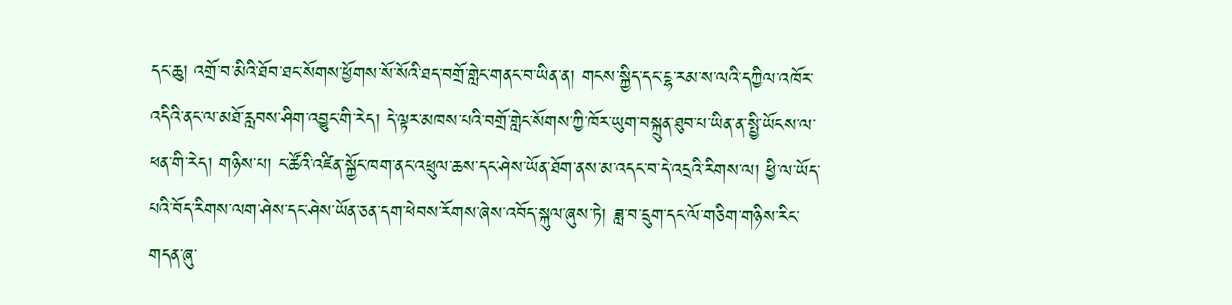དང་ཆུ། འགྲོ་བ་མིའི་ཐོབ་ཐང་སོགས་ཕྱོགས་སོ་སོའི་ཐད་བགྲོ་གླེང་གནང་བ་ཡིན་ན། གངས་སྐྱིད་དང་ངྷ་རམ་ས་ལའི་དཀྱིལ་འཁོར་འདིའི་ནང་ལ་མཐོ་རླབས་ཤིག་འབྱུང་གི་རེད། དེ་ལྟར་མཁས་པའི་བགྲོ་གླེང་སོགས་ཀྱི་ཁོར་ཡུག་བསྐྲུན་ཐུབ་པ་ཡིན་ན་སྤྱི་ཡོངས་ལ་ཕན་གི་རེད། གཉིས་པ། ང་ཚོའི་འཛིན་སྐྱོང་ཁག་ནང་འཕྲུལ་ཆས་དང་ཤེས་ཡོན་ཐོག་ནས་མ་འདང་བ་དེ་འདྲའི་རིགས་ལ། ཕྱི་ལ་ཡོད་པའི་བོད་རིགས་ལག་ཤེས་དང་ཤེས་ཡོན་ཅན་དག་ཕེབས་རོགས་ཞེས་འབོད་སྐུལ་ཞུས་ཏེ། ཟླ་བ་དྲུག་དང་ལོ་གཅིག་གཉིས་རིང་གདན་ཞུ་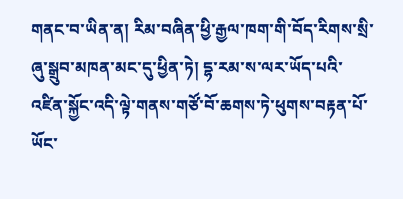གནང་བ་ཡིན་ན། རིམ་བཞིན་ཕྱི་རྒྱལ་ཁག་གི་བོད་རིགས་སྲི་ཞུ་སྒྲུབ་མཁན་མང་དུ་ཕྱིན་ཏེ། དྷ་རམ་ས་ལར་ཡོད་པའི་འཛིན་སྐྱོང་འདི་ལྟེ་གནས་གཙོ་བོ་ཆགས་ཏེ་ཕུགས་བརྟན་པོ་ཡོང་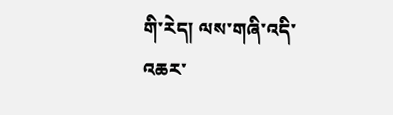གི་རེད། ལས་གཞི་འདི་འཆར་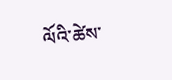ལོའི་ཚེས་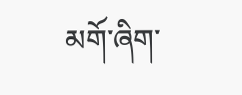མགོ་ཞིག་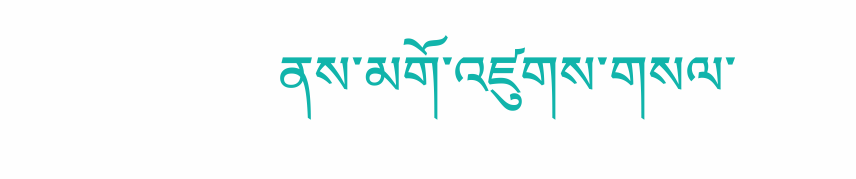ནས་མགོ་འཛུགས་གསལ་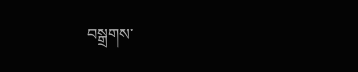བསྒྲགས་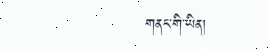གནང་གི་ཡིན།